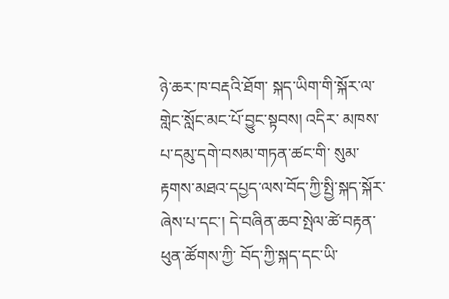ཉེ་ཆར་ཁ་བརྡའི་ཐོག་ སྐད་ཡིག་གི་སྐོར་ལ་གླེང་སློང་མང་པོ་བྱུང་སྟབས། འདིར་ མཁས་པ་དམུ་དགེ་བསམ་གཏན་ཚང་གི་ སུམ་རྟགས་མཐའ་དཔྱད་ལས་བོད་ཀྱི་སྤྱི་སྐད་སྐོར་ཞེས་པ་དང་། དེ་བཞིན་ཆབ་སྤེལ་ཚེ་བརྟན་ཕུན་ཚོགས་ཀྱི་ བོད་ཀྱི་སྐད་དང་ཡི་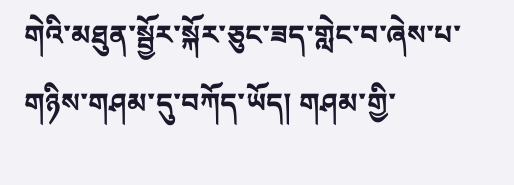གེའི་མཐུན་སྦྱོར་སྐོར་ཅུང་ཟད་གླེང་བ་ཞེས་པ་གཉིས་གཤམ་དུ་བཀོད་ཡོད། གཤམ་གྱི་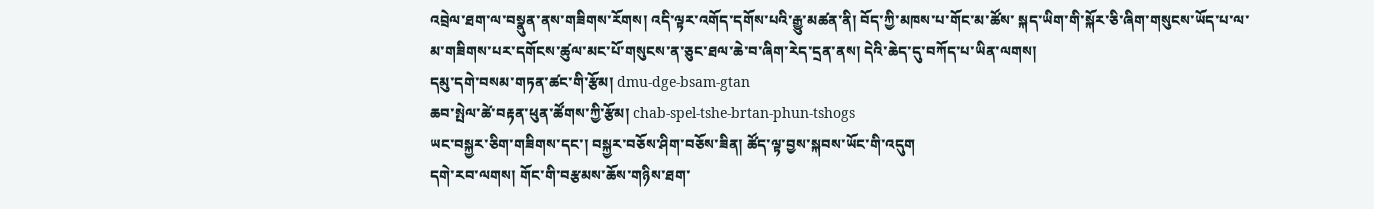འབྲེལ་ཐག་ལ་བསྣུན་ནས་གཟིགས་རོགས། འདི་ལྟར་འགོད་དགོས་པའི་རྒྱུ་མཚན་ནི། བོད་ཀྱི་མཁས་པ་གོང་མ་ཚོས་ སྐད་ཡིག་གི་སྐོར་ཅི་ཞིག་གསུངས་ཡོད་པ་ལ་མ་གཟིགས་པར་དགོངས་ཚུལ་མང་པོ་གསུངས་ན་ཅུང་ཐལ་ཆེ་བ་ཞིག་རེད་དྲན་ནས། དེའི་ཆེད་དུ་བཀོད་པ་ཡིན་ལགས།
དམུ་དགེ་བསམ་གཏན་ཚང་གི་རྩོམ། dmu-dge-bsam-gtan
ཆབ་སྤེལ་ཚེ་བརྟན་ཕུན་ཚོགས་ཀྱི་རྩོམ། chab-spel-tshe-brtan-phun-tshogs
ཡང་བསྐྱར་ཅིག་གཟིགས་དང་། བསྐྱར་བཅོས་ཤིག་བཅོས་ཟིན། ཚོད་ལྟ་བྱས་སྐབས་ཡོང་གི་འདུག
དགེ་རབ་ལགས། གོང་གི་བརྩམས་ཆོས་གཉིས་ཐག་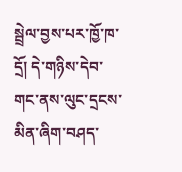སྦྲེལ་བྱས་པར་ཁྱོ་ཁ་དྲོ། དེ་གཉིས་དེབ་གང་ནས་ལུང་དྲངས་མིན་ཞིག་བཤད་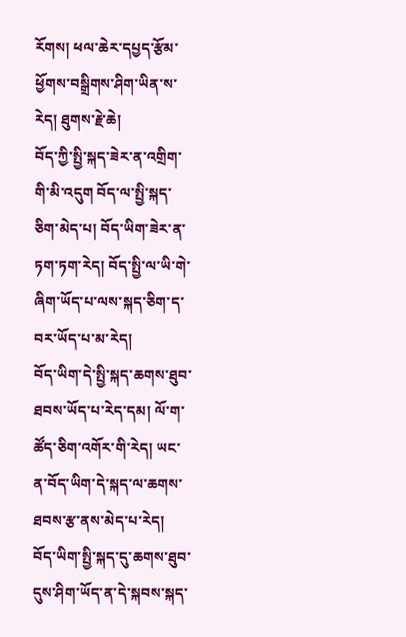རོགས། ཕལ་ཆེར་དཔྱད་རྩོམ་ཕྱོགས་བསྒྲིགས་ཤིག་ཡིན་ས་རེད། ཐུགས་རྗེ་ཆེ།
བོད་ཀྱི་སྤྱི་སྐད་ཟེར་ན་འགྲིག་གི་མི་འདུག བོད་ལ་སྤྱི་སྐད་ཅིག་མེད་པ། བོད་ཡིག་ཟེར་ན་ཏག་ཏག་རེད། བོད་སྤྱི་ལ་ཡི་གེ་ཞིག་ཡོད་པ་ལས་སྐད་ཅིག་ད་བར་ཡོད་པ་མ་རེད།
བོད་ཡིག་དེ་སྤྱི་སྐད་ཆགས་ཐུབ་ཐབས་ཡོད་པ་རེད་དམ། ལོ་ག་ཚོད་ཅིག་འགོར་གི་རེད། ཡང་ན་བོད་ཡིག་དེ་སྐད་ལ་ཆགས་ཐབས་རྩ་ནས་མེད་པ་རེད།
བོད་ཡིག་སྤྱི་སྐད་དུ་ཆགས་ཐུབ་དུས་ཤིག་ཡོད་ན་དེ་སྐབས་སྐད་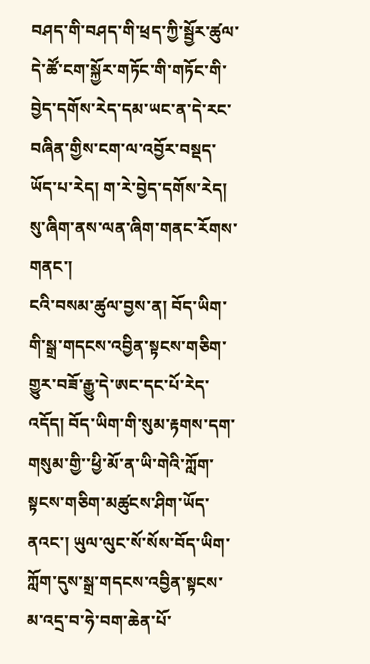བཤད་གི་བཤད་གི་ཕྲད་ཀྱི་སྦྱོར་ཚུལ་དེ་ཚོ་ངག་སྐྱོར་གཏོང་གི་གཏོང་གི་བྱེད་དགོས་རེད་དམ་ཡང་ན་དེ་རང་བཞིན་གྱིས་ངག་ལ་འབྱོར་བསྡད་ཡོད་པ་རེད། ག་རེ་བྱེད་དགོས་རེད། སུ་ཞིག་ནས་ལན་ཞིག་གནང་རོགས་གནང་།
ངའི་བསམ་ཚུལ་བྱས་ན། བོད་ཡིག་གི་སྒྲ་གདངས་འབྱིན་སྟངས་གཅིག་གྱུར་བཟོ་རྒྱུ་དེ་ཨང་དང་པོ་རེད་འདོད། བོད་ཡིག་གི་སུམ་རྟགས་དག་གསུམ་གྱི་་ཕྱི་མོ་ན་ཡི་གེའི་ཀློག་སྟངས་གཅིག་མཚུངས་ཤིག་ཡོད་ནའང་། ཡུལ་ལུང་སོ་སོས་བོད་ཡིག་ཀློག་དུས་སྒྲ་གདངས་འབྱིན་སྟངས་མ་འདྲ་བ་ཧེ་བག་ཆེན་པོ་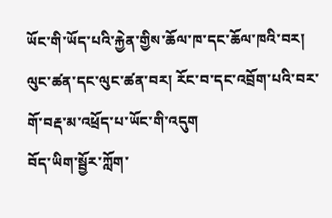ཡོང་གི་ཡོད་པའི་རྐྱེན་གྱིས་ཆོལ་ཁ་དང་ཆོལ་ཁའི་བར། ལུང་ཚན་དང་ལུང་ཚན་བར། རོང་བ་དང་འབྲོག་པའི་བར་གོ་བརྡ་མ་འཕྲོད་པ་ཡོང་གི་འདུག
བོད་ཡིག་སྦྱོར་ཀློག་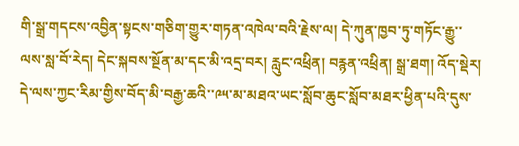གི་སྒྲ་གདངས་འབྱིན་སྟངས་གཅིག་གྱུར་གཏན་འཁེལ་བའི་རྗེས་ལ། དེ་ཀུན་ཁྱབ་ཏུ་གཏོང་རྒྱུ་་ལས་སླ་བོ་རེད། དེང་སྐབས་སྔོན་མ་དང་མི་འདྲ་བར། རླུང་འཕྲིན། བརྙན་འཕྲིན། སྒྲ་ཐག། འོད་སྡེར། དེ་ལས་ཀྱང་རིམ་གྱིས་བོད་མི་བརྒྱ་ཆའི་་༩༥་མ་མཐའ་ཡང་སློབ་ཆུང་སློབ་མཐར་ཕྱིན་པའི་དུས་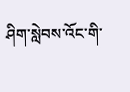ཤིག་སླེབས་འོང་གི་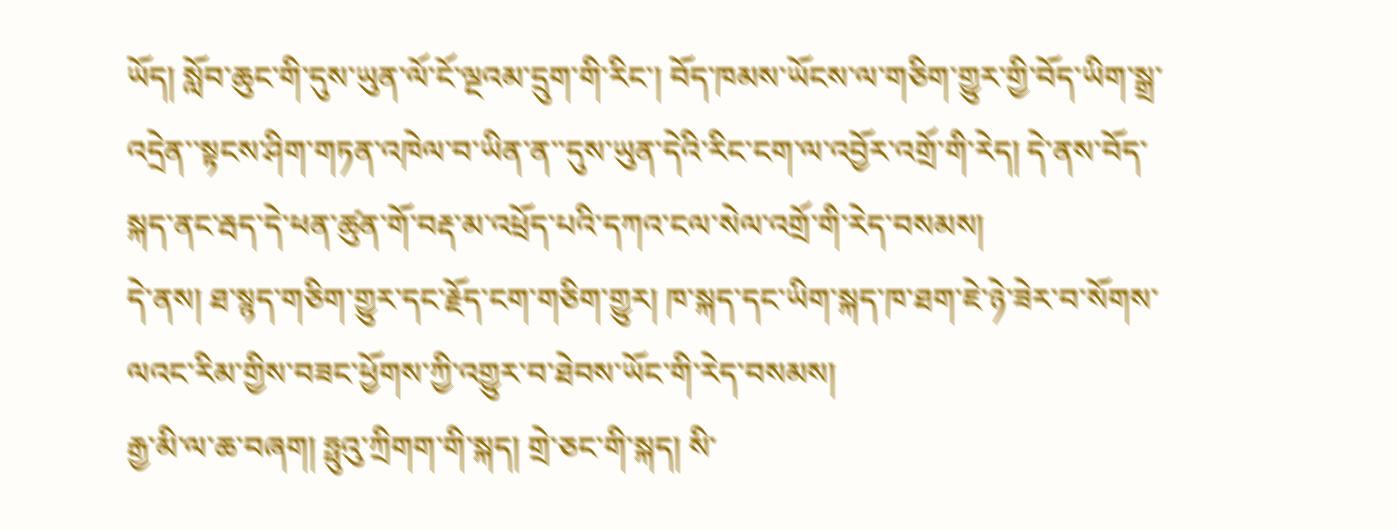ཡོད། སློབ་ཆུང་གི་དུས་ཡུན་ལོ་ངོ་ལྔའམ་དྲུག་གི་རིང་། བོད་ཁམས་ཡོངས་ལ་གཅིག་གྱུར་གྱི་བོད་ཡིག་སྒྲ་འདྲེན་་སྟངས་ཤིག་གཏན་འཁེལ་བ་ཡིན་ན་་དུས་ཡུན་དེའི་རིང་ངག་ལ་འབྱོར་འགྲོ་གི་རེད། དེ་ནས་བོད་སྐད་ནང་རྦད་དེ་ཕན་ཚུན་གོ་བརྡ་མ་འཕྲོད་པའི་དཀའ་ངལ་སེལ་འགྲོ་གི་རེད་བསམས།
དེ་ནས། ཐ་སྙད་གཅིག་གྱུར་དང་རྗོད་ངག་གཅིག་གྱུར། ཁ་སྐད་དང་ཡིག་སྐད་ཁ་ཐག་ཇེ་ཉེ་ཟེར་བ་སོགས་ལའང་རིམ་གྱིས་བཟང་ཕྱོགས་ཀྱི་འགྱུར་བ་ཐེབས་ཡོང་གི་རེད་བསམས།
རྒྱ་མི་ལ་ཆ་བཞག། ཧྥུའུ་ཀྲིགག་གི་སྐད། གྲེ་ཅང་གི་སྐད། སི་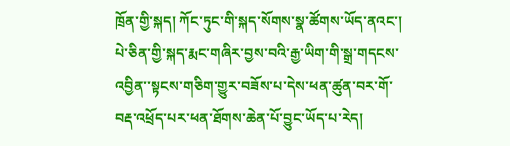ཁྲོན་གྱི་སྐད། ཀོང་ཏུང་གི་སྐད་སོགས་སྣ་ཚོགས་ཡོད་ནའང་། པེ་ཅིན་གྱི་སྐད་རྨང་གཞིར་བྱས་བའི་རྒྱ་ཡིག་གི་སྒྲ་གདངས་འབྱིན་་སྟངས་གཅིག་གྱུར་བཟོས་པ་དེས་ཕན་ཚུན་བར་གོ་བརྡ་འཕྲོད་པར་ཕན་ཐོགས་ཆེན་པོ་བྱུང་ཡོད་པ་རེད།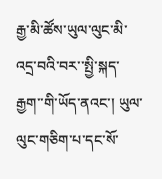རྒྱ་མི་ཚོས་ཡུལ་ལུང་མི་འདྲ་བའི་བར་་སྤྱི་སྐད་རྒྱག་་གི་ཡོད་ནའང་། ཡུལ་ལུང་གཅིག་པ་དང་སོ་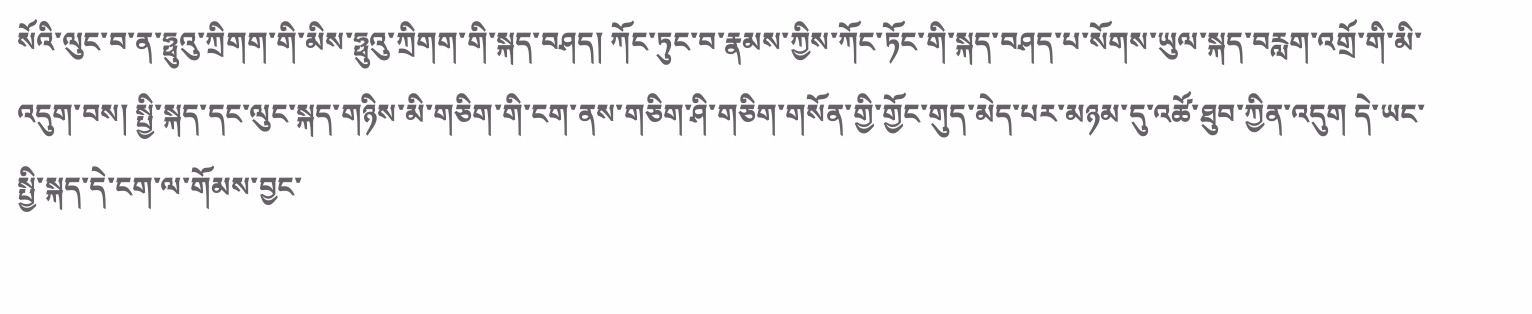སོའི་ལུང་བ་ན་ཧྥུའུ་ཀྲིགག་གི་མིས་ཧྥུའུ་ཀྲིགག་གི་སྐད་བཤད། ཀོང་ཏུང་བ་རྣམས་ཀྱིས་ཀོང་ཏོང་གི་སྐད་བཤད་པ་སོགས་ཡུལ་སྐད་བརླག་འགྲོ་གི་མི་འདུག་བས། སྤྱི་སྐད་དང་ལུང་སྐད་གཉིས་མི་གཅིག་གི་ངག་ནས་གཅིག་ཤི་གཅིག་གསོན་གྱི་གྱོང་གུད་མེད་པར་མཉམ་དུ་འཚོ་ཐུབ་ཀྱིན་འདུག དེ་ཡང་སྤྱི་སྐད་དེ་ངག་ལ་གོམས་བྱང་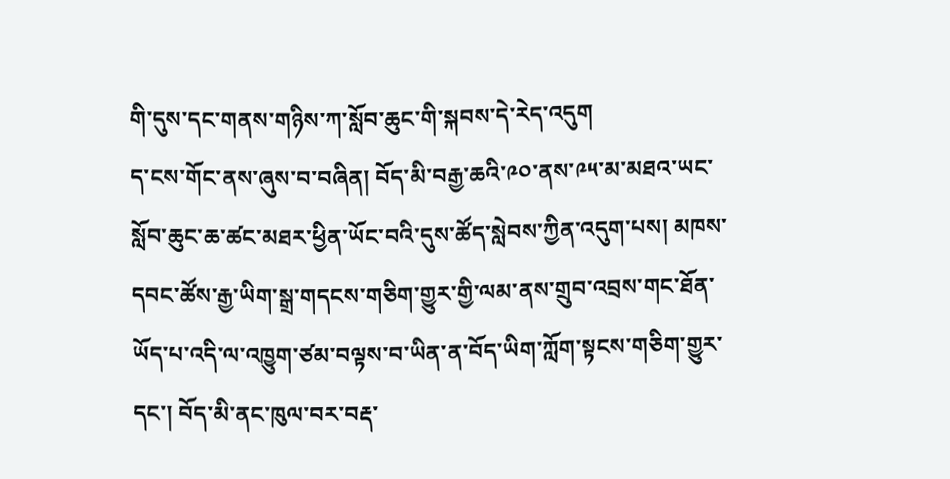གི་དུས་དང་གནས་གཉིས་ཀ་སློབ་ཆུང་གི་སྐབས་དེ་རེད་འདུག
ད་ངས་གོང་ནས་ཞུས་བ་བཞིན། བོད་མི་བརྒྱ་ཆའི་༩༠་ནས་༩༥་མ་མཐའ་ཡང་སློབ་ཆུང་ཆ་ཚང་མཐར་ཕྱིན་ཡོང་བའི་དུས་ཚོད་སླེབས་ཀྱིན་འདུག་པས། མཁས་དབང་ཚོས་རྒྱ་ཡིག་སྒྲ་གདངས་གཅིག་གྱུར་གྱི་ལམ་ནས་གྲུབ་འབྲས་གང་ཐོན་ཡོད་པ་འདི་ལ་འཁྱུག་ཙམ་བལྟས་བ་ཡིན་ན་བོད་ཡིག་ཀློག་སྟངས་གཅིག་གྱུར་དང་། བོད་མི་ནང་ཁུལ་བར་བརྡ་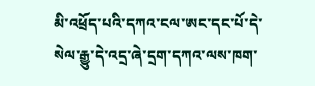མི་འཕྲོད་པའི་དཀའ་ངལ་ཨང་དང་པོ་དེ་སེལ་རྒྱུ་དེ་འདྲ་ཞེ་དྲག་དཀའ་ལས་ཁག་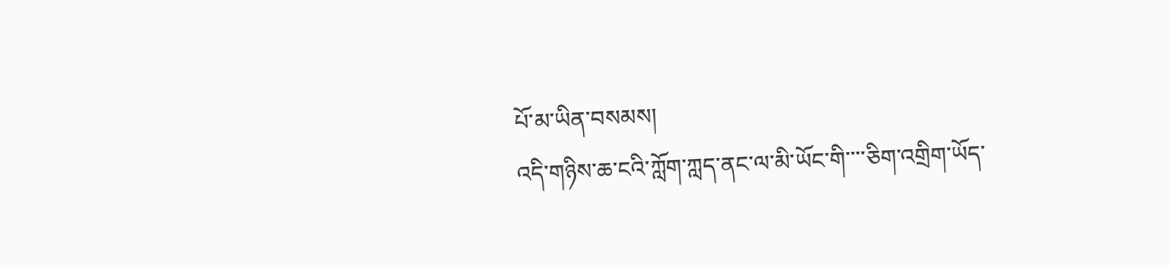པོ་མ་ཡིན་བསམས།
འདི་གཉིས་ཆ་ངའི་ཀློག་ཀླད་ནང་ལ་མི་ཡོང་གི་་་་ཅིག་འགྲིག་ཡོད་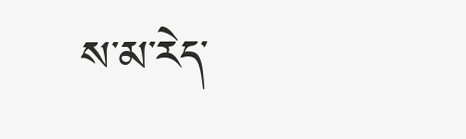ས་མ་རེད་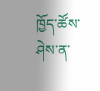ཁྱོད་ཚོས་ཤེས་ན་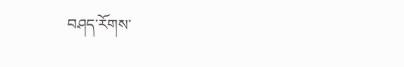བཤད་རོགས་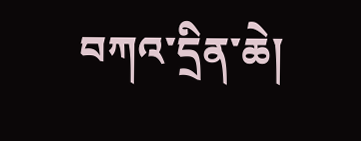བཀའ་དྲིན་ཆེ།